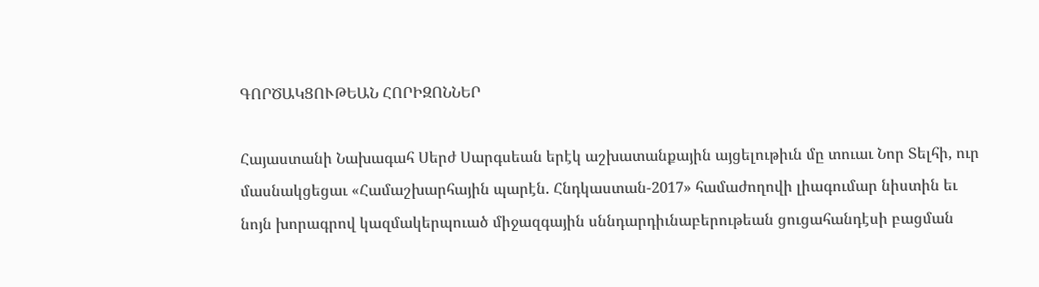ԳՈՐԾԱԿՑՈՒԹԵԱՆ ՀՈՐԻԶՈՆՆԵՐ

Հայաստանի Նախագահ Սերժ Սարգսեան երէկ աշխատանքային այցելութիւն մը տուաւ Նոր Տելհի, ուր մասնակցեցաւ «Համաշխարհային պարէն. Հնդկաստան-2017» համաժողովի լիագումար նիստին եւ նոյն խորագրով կազմակերպուած միջազգային սննդարդիւնաբերութեան ցուցահանդէսի բացման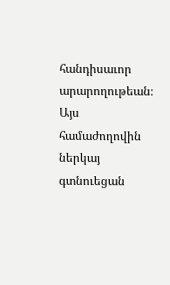հանդիսաւոր արարողութեան։ Այս համաժողովին ներկայ գտնուեցան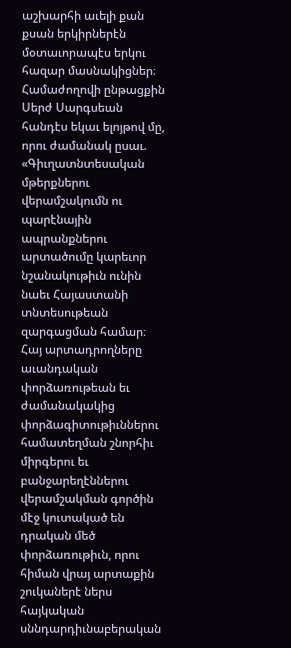աշխարհի աւելի քան քսան երկիրներէն մօտաւորապէս երկու հազար մասնակիցներ։ Համաժողովի ընթացքին Սերժ Սարգսեան հանդէս եկաւ ելոյթով մը, որու ժամանակ ըսաւ. «Գիւղատնտեսական մթերքներու վերամշակումն ու պարէնային ապրանքներու արտածումը կարեւոր նշանակութիւն ունին նաեւ Հայաստանի տնտեսութեան զարգացման համար։ Հայ արտադրողները աւանդական փորձառութեան եւ ժամանակակից փորձագիտութիւններու համատեղման շնորհիւ միրգերու եւ բանջարեղէններու վերամշակման գործին մէջ կուտակած են դրական մեծ փորձառութիւն, որու հիման վրայ արտաքին շուկաներէ ներս հայկական սննդարդիւնաբերական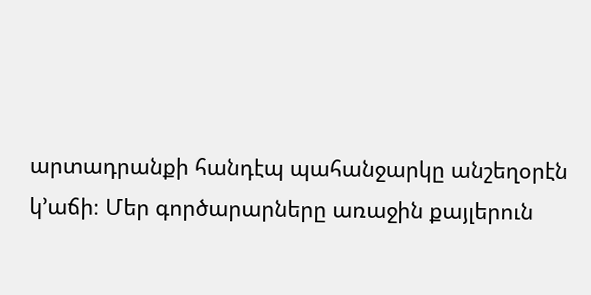արտադրանքի հանդէպ պահանջարկը անշեղօրէն կ՚աճի։ Մեր գործարարները առաջին քայլերուն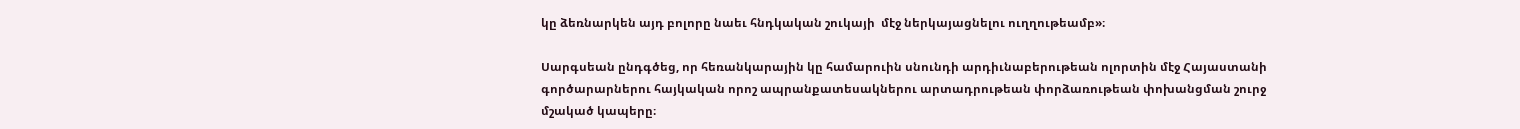կը ձեռնարկեն այդ բոլորը նաեւ հնդկական շուկայի  մէջ ներկայացնելու ուղղութեամբ»։

Սարգսեան ընդգծեց, որ հեռանկարային կը համարուին սնունդի արդիւնաբերութեան ոլորտին մէջ Հայաստանի գործարարներու հայկական որոշ ապրանքատեսակներու արտադրութեան փորձառութեան փոխանցման շուրջ մշակած կապերը։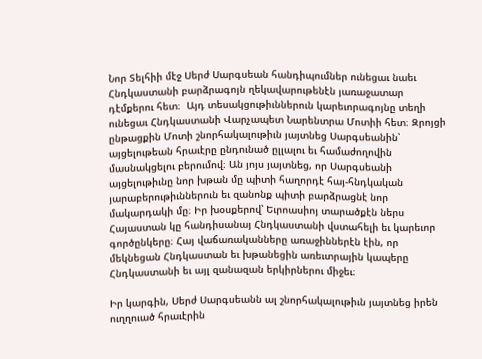Նոր Տելհիի մէջ Սերժ Սարգսեան հանդիպումներ ունեցաւ նաեւ Հնդկաստանի բարձրագոյն ղեկավարութենէն յառաջատար դէմքերու հետ։  Այդ տեսակցութիւններուն կարեւորագոյնը տեղի ունեցաւ Հնդկաստանի Վարչապետ Նարենտրա Մոտիի հետ։ Զրոյցի ընթացքին Մոտի շնորհակալութիւն յայտնեց Սարգսեանին՝ այցելութեան հրաւէրը ընդունած ըլլալու եւ համաժողովին մասնակցելու բերումով։ Ան յոյս յայտնեց, որ Սարգսեանի այցելութիւնը նոր խթան մը պիտի հաղորդէ հայ-հնդկական յարաբերութիւններուն եւ զանոնք պիտի բարձրացնէ նոր մակարդակի մը։ Իր խօսքերով՝ Եւրոասիոյ տարածքէն ներս Հայաստան կը հանդիսանայ Հնդկաստանի վստահելի եւ կարեւոր գործընկերը։ Հայ վաճառականները առաջիններէն էին, որ մեկնեցան Հնդկաստան եւ խթանեցին առեւտրային կապերը Հնդկաստանի եւ այլ զանազան երկիրներու միջեւ։

Իր կարգին, Սերժ Սարգսեանն ալ շնորհակալութիւն յայտնեց իրեն ուղղուած հրաւէրին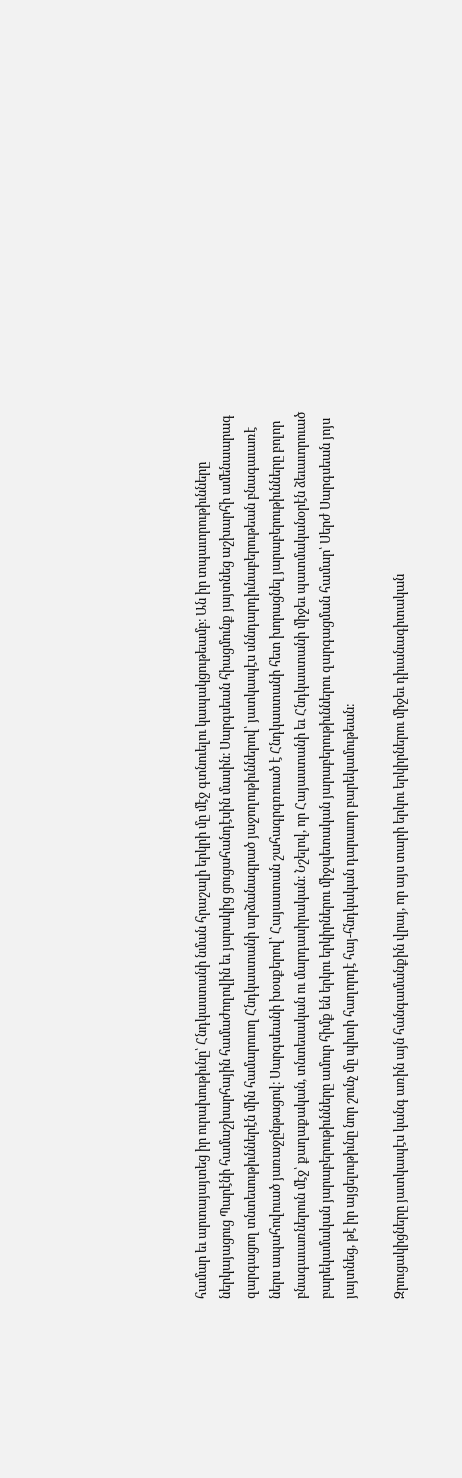համար եւ արտայայտեց իր ուրախութիւնը՝ Հնդկաստանի նման հրաշալի երկրի մը մէջ գտնուելու կապակցութեամբ։ Ան իր տպաւորութիւնները ներկայացուց Պարէնի համաշխարհային համաժողովին եւ յարակից ցուցահանդէսին մասին։ Սարգսեան հիացմունք յայտնեց աշխարհի ամենաարագ զարգացող տնտեսութիւններէն մին համարուող Հնդկաստանի արձանագրած յաջողութիւններով՝ յատկապէս սննդարդիւնաբերութեան բնագաւառէ ներս ապահովուած յառաջընթացով։ Սարգսեանի խօսքերով՝ Հայաստան շահագրգռուած է Հնդկաստանի հետ խորացնել յարաբերութիւնները բոլոր բնագաւառներուն մէջ՝ քաղաքական, տնտեսական ու մարդասիրական։ Նշելով, որ Հայաստանի եւ Հնդկաստանի միջեւ պատմականօրէն ձեւաւորուած բարեկամական յարաբերութիւնները ամուր հիմք են երկու երկիրներու միջպետական յարաբերութիւններու զարգացման համար՝ Սերժ Սարգսեան յոյս յայտնեց, թէ իր այցելութիւնը նոր շունչ մը պիտի հաղորդէ հայ-հնդկական դարաւոր բարեկամութեան։

Զրուցակիցները յատկապէս կանգ առին այն հանգամանքին վրայ, որ այս տարի երկու երկիրներու միջեւ դիւանագիտական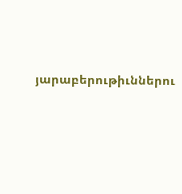յարաբերութիւններու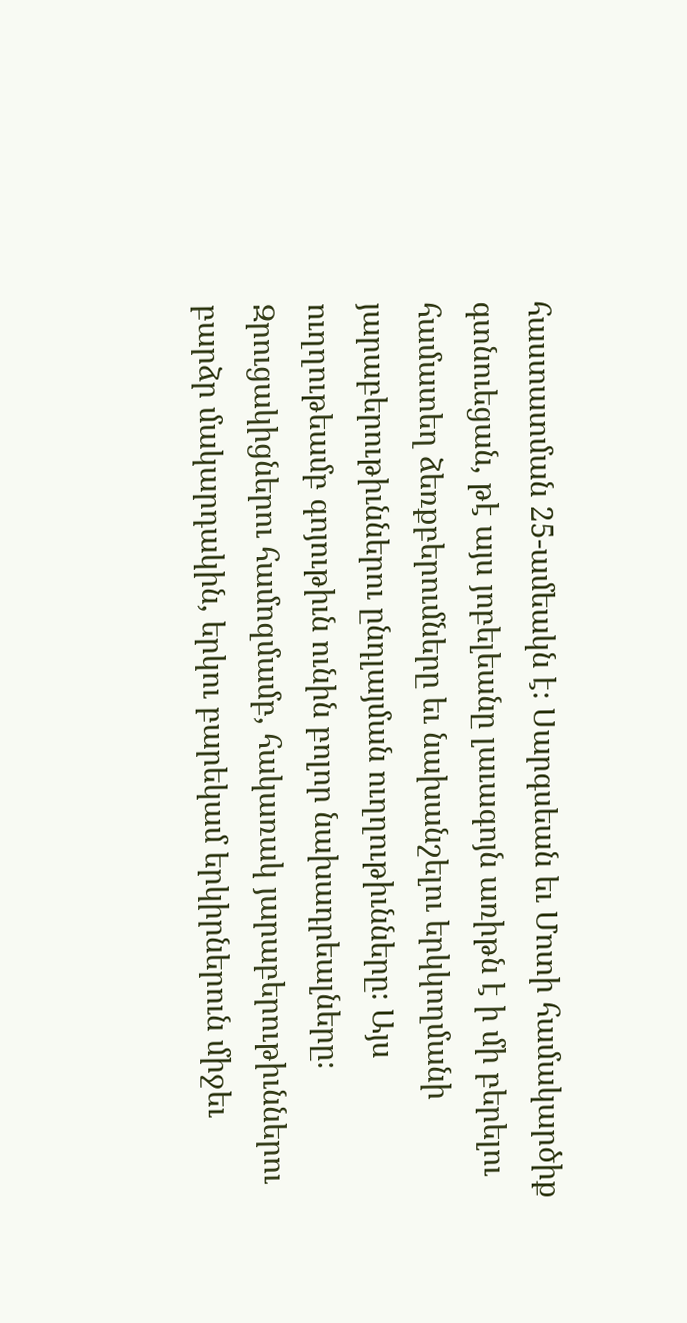հաստատման 25-ամեակն է։ Սարգսեան եւ Մոտի համակարծիք գտնուեցան, թէ այս յոբելեանը լաւագոյն առիթն է ի մի բերելու համատեղ ձեռքբերումները եւ նախանշելու երկկողմանի յարաբերութիւններու ընդլայման ուղղութիւնները։ Այս ուղղութեամբ գոյութիւն ունին բոլոր նախադրեալները։ Զրուցակիցներու համոզմամբ, հակառակ յարաբերութիւններու բարձր մակարդակին, երկու բարեկամ երկիրներուն միջեւ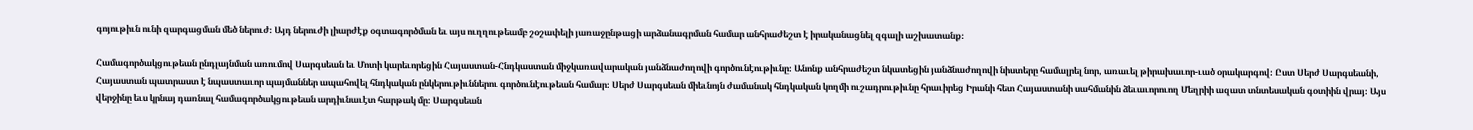գոյութիւն ունի զարգացման մեծ ներուժ։ Այդ ներուժի լիարժէք օգտագործման եւ այս ուղղութեամբ շօշափելի յառաջընթացի արձանագրման համար անհրաժեշտ է իրականացնել զգալի աշխատանք։

Համագործակցութեան ընդլայնման առումով Սարգսեան եւ Մոտի կարեւորեցին Հայաստան-Հնդկաստան միջկառավարական յանձնաժողովի գործունէութիւնը։ Անոնք անհրաժեշտ նկատեցին յանձնաժողովի նիստերը համալրել նոր, առաւել թիրախաւոր-ւած օրակարգով։ Ըստ Սերժ Սարգսեանի, Հայաստան պատրաստ է նպաստաւոր պայմաններ ապահովել հնդկական ընկերութիւններու գործունէութեան համար։ Սերժ Սարգսեան միեւնոյն ժամանակ հնդկական կողմի ուշադրութիւնը հրաւիրեց Իրանի հետ Հայաստանի սահմանին ձեւաւորուող Մեղրիի ազատ տնտեսական գօտիին վրայ։ Այս վերջինը եւս կրնայ դառնալ համագործակցութեան արդիւնաւէտ հարթակ մը։ Սարգսեան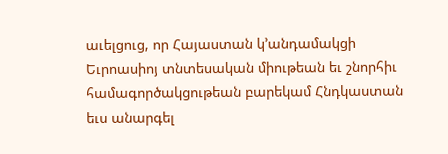աւելցուց, որ Հայաստան կ՚անդամակցի Եւրոասիոյ տնտեսական միութեան եւ շնորհիւ համագործակցութեան բարեկամ Հնդկաստան եւս անարգել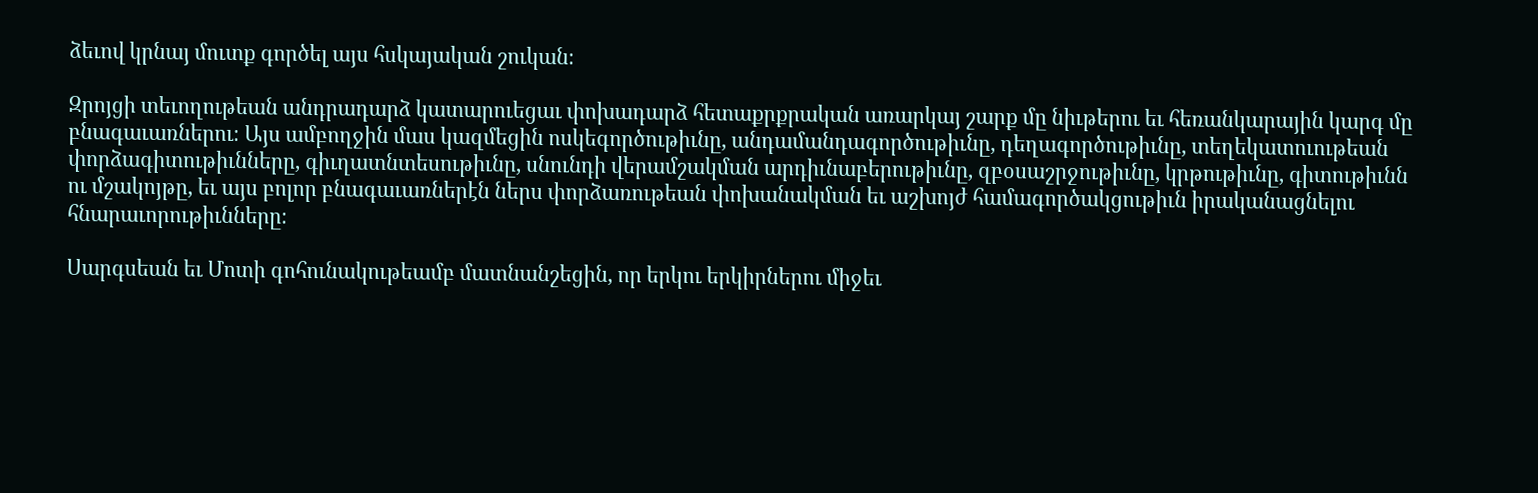ձեւով կրնայ մուտք գործել այս հսկայական շուկան։

Զրոյցի տեւողութեան անդրադարձ կատարուեցաւ փոխադարձ հետաքրքրական առարկայ շարք մը նիւթերու եւ հեռանկարային կարգ մը բնագաւառներու։ Այս ամբողջին մաս կազմեցին ոսկեգործութիւնը, անդամանդագործութիւնը, դեղագործութիւնը, տեղեկատուութեան փորձագիտութիւնները, գիւղատնտեսութիւնը, սնունդի վերամշակման արդիւնաբերութիւնը, զբօսաշրջութիւնը, կրթութիւնը, գիտութիւնն ու մշակոյթը, եւ այս բոլոր բնագաւառներէն ներս փորձառութեան փոխանակման եւ աշխոյժ համագործակցութիւն իրականացնելու հնարաւորութիւնները։

Սարգսեան եւ Մոտի գոհունակութեամբ մատնանշեցին, որ երկու երկիրներու միջեւ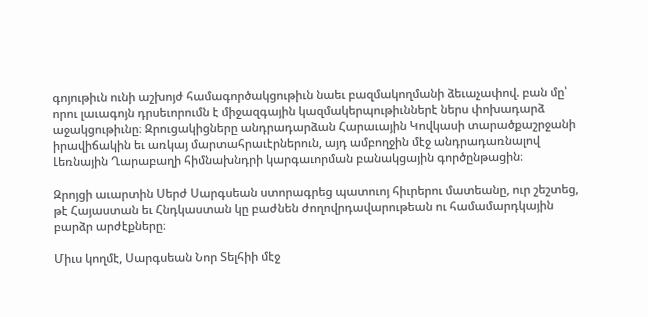գոյութիւն ունի աշխոյժ համագործակցութիւն նաեւ բազմակողմանի ձեւաչափով. բան մը՝ որու լաւագոյն դրսեւորումն է միջազգային կազմակերպութիւններէ ներս փոխադարձ աջակցութիւնը։ Զրուցակիցները անդրադարձան Հարաւային Կովկասի տարածքաշրջանի իրավիճակին եւ առկայ մարտահրաւէրներուն, այդ ամբողջին մէջ անդրադառնալով Լեռնային Ղարաբաղի հիմնախնդրի կարգաւորման բանակցային գործընթացին։

Զրոյցի աւարտին Սերժ Սարգսեան ստորագրեց պատուոյ հիւրերու մատեանը, ուր շեշտեց, թէ Հայաստան եւ Հնդկաստան կը բաժնեն ժողովրդավարութեան ու համամարդկային բարձր արժէքները։

Միւս կողմէ, Սարգսեան Նոր Տելհիի մէջ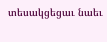տեսակցեցաւ նաեւ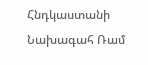Հնդկաստանի Նախագահ Ռամ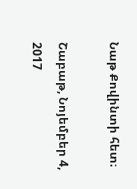Նաթ Քովինտի հետ։

Շաբաթ, Նոյեմբեր 4, 2017